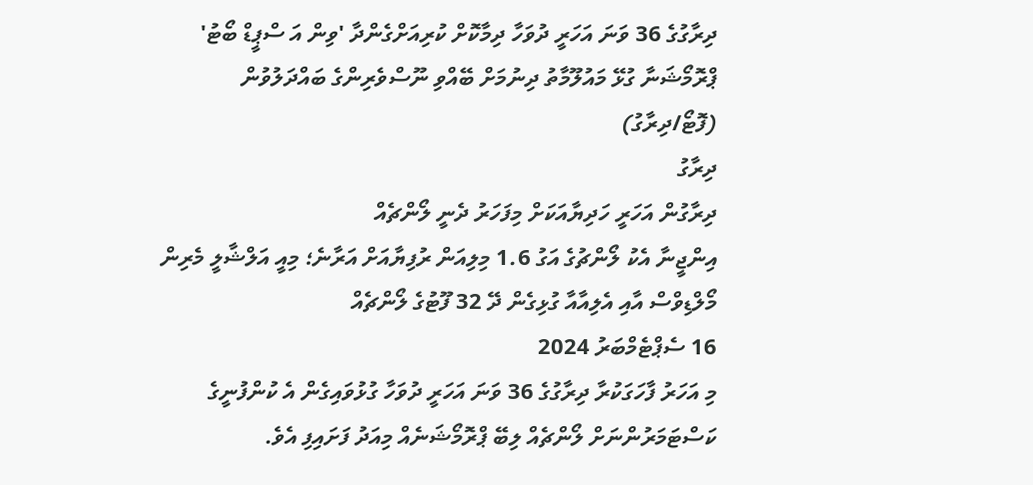ދިރާގުގެ 36 ވަނަ އަހަރީ ދުވަހާ ދިމާކޮށް ކުރިއަށްގެންދާ 'ވިން އަ ސްޕީޑް ބޯޓު' ޕްރޮމޯޝަނާ ގުޅޭ މައުލޫމާތު ދިނުމަށް ބޭއްވި ނޫސްވެރިންގެ ބައްދަލުވުން (ފޮޓޯ/ދިރާގު)
ދިރާގު
ދިރާގުން އަހަރީ ހަދިޔާއަކަށް މިފަހަރު ދެނީ ލޯންޗެއް
އިންޖީނާ އެކު ލޯންޗުގެ އަގު 1.6 މިލިއަން ރުފިޔާއަށް އަރާނެ؛ މިއީ އަލްޝާލީ މެރިން މޯލްޑިވްސް އާއި އެލިއާއާ ގުޅިގެން ދޭ 32 ފޫޓުގެ ލޯންޗެއް
16 ސެޕްޓެމްބަރު 2024
މި އަހަރު ފާހަގަކުރާ ދިރާގުގެ 36 ވަނަ އަހަރީ ދުވަހާ ގުޅުވައިގެން އެ ކުންފުނީގެ ކަސްޓަމަރުންނަށް ލޯންޗެއް ލިބޭ ޕްރޮމޯޝަނެއް މިއަދު ފަށައިފި އެވެ.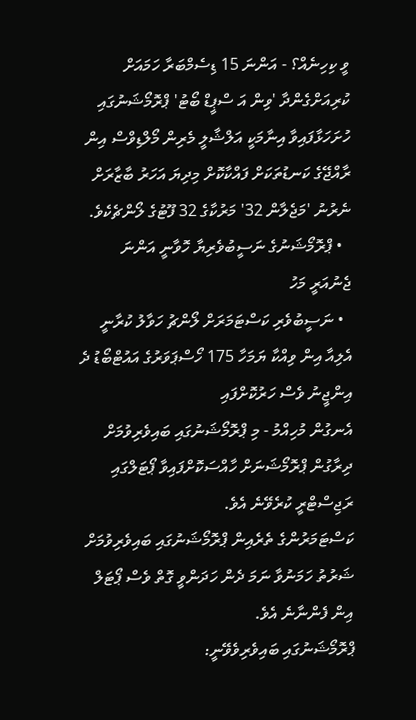ވީ ކިހިނެއް؟ - އަންނަ 15 ޑިސެމްބަރާ ހަމައަށް ކުރިއަށްގެންދާ 'ވިން އަ ސްޕީޑް ބޯޓު' ޕްރޮމޯޝަނުގައި ހުށަހަޅާފައިވާ އިނާމަކީ އަލްޝާލީ މެރިން މޯލްޑިވްސް އިން ރާއްޖޭގެ ކަނޑުތަކަށް ފައްކާކޮށް މިދިޔަ އަހަރު ބާޒާރަށް ނެރުނު 'މަޖެލާން 32' މަރުކާގެ 32 ފޫޓުގެ ލޯންޗެކެވެ.
  • ޕްރޮމޯޝަނުގެ ނަސީބުވެރިޔާ ހޮވާނީ އަންނަ ޖެނުއަރީ މަހު
  • ނަސީބުވެރި ކަސްޓަމަރަށް ލޯންޗު ހަވާލު ކުރާނީ އެލިއާ އިން ވިއްކާ ޔަމަހާ 175 ހޯސްޕަވަރުގެ އައުޓްބޯޑު ދެ އިންޖީނު ވެސް ހަރުކޮށްފައި
އެނގުން މުހިއްމު - މި ޕްރޮމޯޝަނުގައި ބައިވެރިވުމަށް ދިރާގުން ޕްރޮމޯޝަނަށް ހާއްސަކޮށްފައިވާ ޕޯޓަލްގައި ރަޖިސްޓްރީ ކުރެވޭނެ އެވެ.
ކަސްޓަމަރުންގެ ތެރެއިން ޕްރޮމޯޝަނުގައި ބައިވެރިވުމަށް ޝަރުތު ހަމަނުވާ ނަމަ ދެން ހަދަންވީ ގޮތް ވެސް ޕޯޓަލް އިން ފެންނާނެ އެވެ.
ޕްރޮމޯޝަނުގައި ބައިވެރިވެވޭނީ: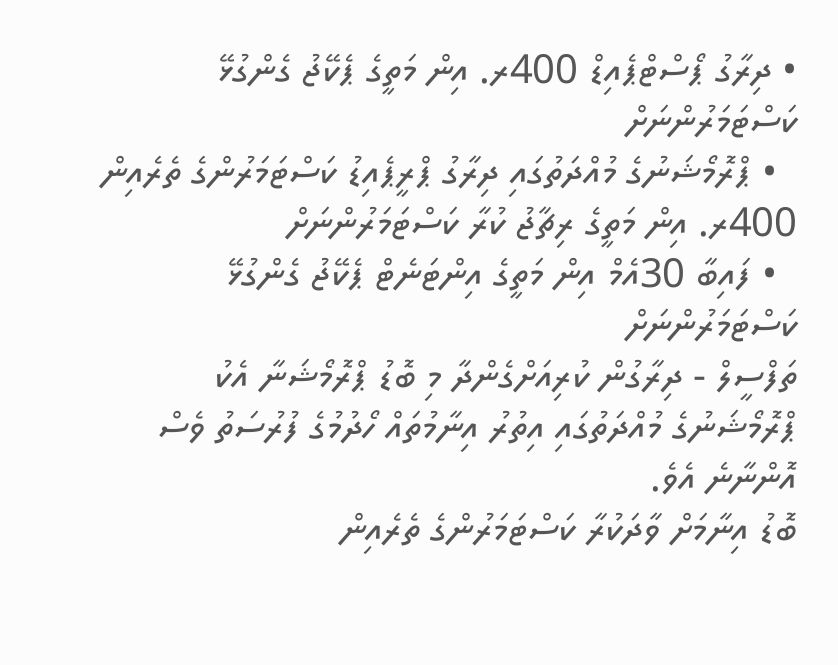• ދިރާގު ޕޯސްޓްޕެއިޑް 400ރ. އިން މަތީގެ ޕެކޭޖު ގެންގުޅޭ ކަސްޓަމަރުންނަށް
  • ޕްރޮމޯޝަނުގެ މުއްދަތުގައި ދިރާގު ޕްރީޕެއިޑު ކަސްޓަމަރުންގެ ތެރެއިން 400ރ. އިން މަތީގެ ރިޗާޖު ކުރާ ކަސްޓަމަރުންނަށް
  • ފައިބާ 30އެމް އިން މަތީގެ އިންޓަނެޓް ޕެކޭޖު ގެންގުޅޭ ކަސްޓަމަރުންނަށް
ތަފްސީލް - ދިރާގުން ކުރިއަށްގެންދާ މި ބޮޑު ޕްރޮމޯޝަނާ އެކު ޕްރޮމޯޝަނުގެ މުއްދަތުގައި އިތުރު އިނާމުތައް ހޯދުމުގެ ފުރުސަތު ވެސް އޮންނާނެ އެވެ.
ބޮޑު އިނާމަށް ވާދަކުރާ ކަސްޓަމަރުންގެ ތެރެއިން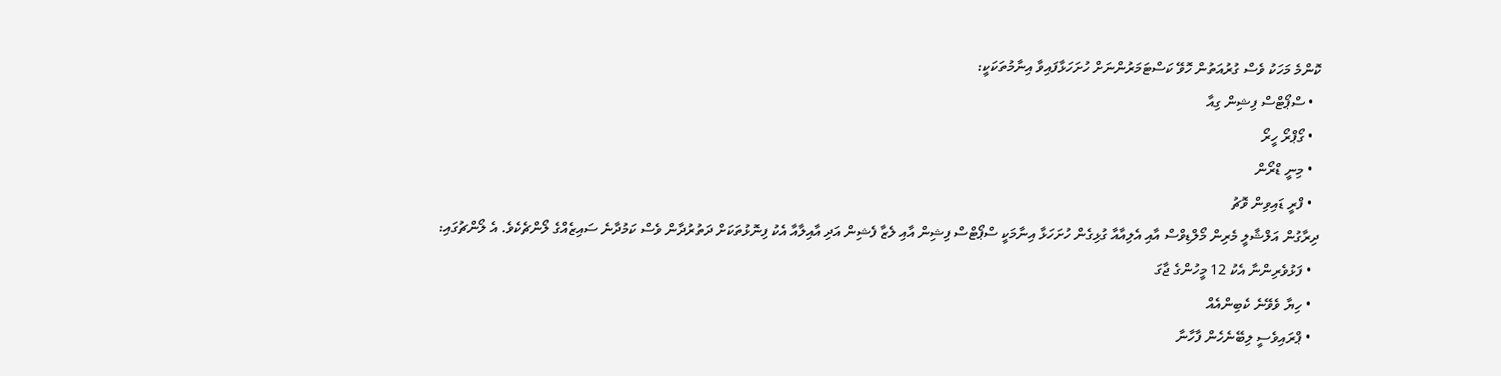ކޮންމެ މަހަކު ވެސް ގުރުއަތުން ހޮވޭ ކަސްޓަމަރުންނަށް ހުށަހަޅާފައިވާ އިނާމުތަކަކީ:
  • ސްޕޯޓްސް ފިޝިން ގިއާ
  • ގޯޕްރޯ ހީރޯ
  • މިނީ ޑްރޯން
  • ފްރީ ޑައިވިން ވޮޗު
ދިރާގުން އަލްޝާލީ މެރިން މޯލްޑިވްސް އާއި އެލިއާއާ ގުޅިގެން ހުށަހަޅާ އިނާމަކީ ސްޕޯޓްސް ފިޝިން އާއި ލެޒާ ފެޝިން އަދި އާއިލާއާ އެކު ފިނޮޅުތަކަށް ދަތުރުދާން ވެސް ކަމުދާނެ ސައިޒެއްގެ ލޯންޗެކެވެ. އެ ލޯންޗުގައި:
  • ފަޅުވެރިންނާ އެކު 12 މީހުންގެ ޖާގަ
  • ހިޔާ ވެވޭނެ ކެބިންއެއް
  • ޕްރައިވެސީ ލިބޭނެހެން ފާހާނާ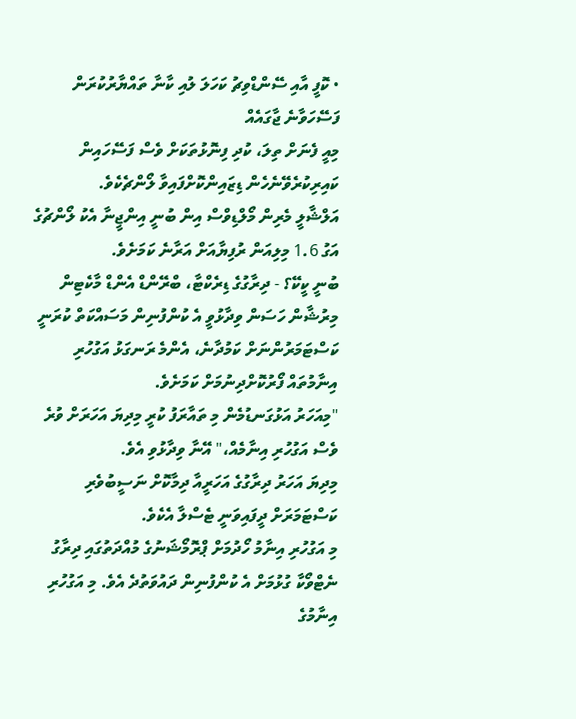• ކޮފީ އާއި ސޭންޑްވިޗު ކަހަލަ ލުއި ކާނާ ތައްޔާރުކުރަން ފަސޭހަވާނެ ޖާގައެއް
މިއީ ފެނަށް ތިލަ، ކުދި ފިނޮޅުތަކަށް ވެސް ފަސޭހައިން ކައިރިކުރެވޭނެހެން ޑިޒައިންކޮށްފައިވާ ލޯންޗެކެވެ.
އަލްޝާލީ މެރިން މޯލްޑިވްސް އިން ބުނީ އިންޖީނާ އެކު ލޯންޗުގެ އަގު 1.6 މިލިއަން ރުފިޔާއަށް އަރާނެ ކަމަށެވެ.
ބުނީ ކީކޭ؟ - ދިރާގުގެ ޑިރެކްޓާ، ބްރޭންޑް އެންޑް މާކެޓިން މިރުޝާން ހަސަން ވިދާޅުވީ އެ ކުންފުނިން މަސައްކަތް ކުރަނީ ކަސްޓަމަރުންނަށް ކަމުދާނެ، އެންމެ ރަނގަޅު އަގުހުރި އިނާމުތައް ފޯރުކޮށްދިނުމަށް ކަމަށެވެ.
"މިއަހަރު އަޅުގަނޑުމެން މި ތައާރަފު ކުރީ މިދިޔަ އަހަރަށް ވުރެ ވެސް އަގުހުރި އިނާމެއް،" އޭނާ ވިދާޅުވި އެވެ.
މިދިޔަ އަހަރު ދިރާގުގެ އަހަރީއާ ދިމާކޮށް ނަސީބުވެރި ކަސްޓަމަރަށް ދީފައިވަނީ ޓެސްލާ އެކެވެ.
މި އަގުހުރި އިނާމު ހޯދުމަށް ޕްރޮމޯޝަނުގެ މުއްދަތުގައި ދިރާގު ނެޓްވޯކާ ގުޅުމަށް އެ ކުންފުނިން ދައުވަތުދެ އެވެ. މި އަގުހުރި އިނާމުގެ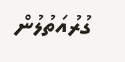ގުރުއަތުލުން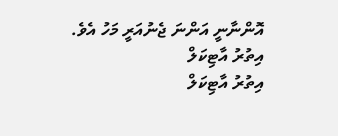އޮންނާނީ އަންނަ ޖެނުއަރީ މަހު އެވެ.
އިތުރު އާޓިކަލް
އިތުރު އާޓިކަލް